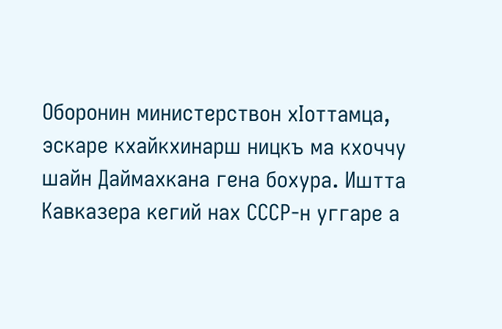Оборонин министерствон хIоттамца, эскаре кхайкхинарш ницкъ ма кхоччу шайн Даймахкана гена бохура. Иштта Кавказера кегий нах СССР-н уггаре а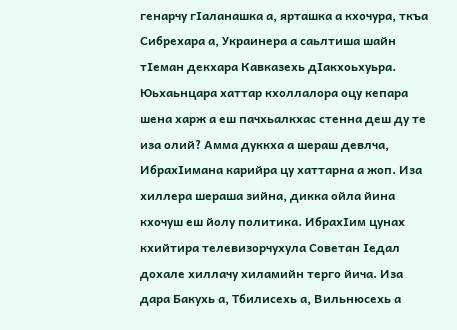генарчу гIаланашка а, ярташка а кхочура, ткъа Сибрехара а, Украинера а саьлтиша шайн тIеман декхара Кавказехь дIакхоьхуьра. Юьхаьнцара хаттар кхоллалора оцу кепара шена харж а еш пачхьалкхас стенна деш ду те иза олий? Амма дуккха а шераш девлча, ИбрахIимана карийра цу хаттарна а жоп. Иза хиллера шераша зийна, дикка ойла йина кхочуш еш йолу политика. ИбрахIим цунах кхийтира телевизорчухула Советан Iедал дохале хиллачу хиламийн терго йича. Иза дара Бакухь а, Тбилисехь а, Вильнюсехь а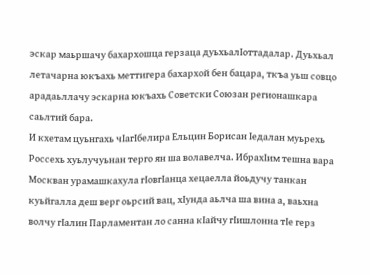эскар маьршачу бахархошца герзаца дуьхьалIоттадалар. Дуьхьал летачарна юкъахь меттигера бахархой бен бацара, ткъа уьш совцо арадаьллачу эскарна юкъахь Советски Союзан регионашкара саьлтий бара.
И кхетам цуьнгахь чIагIбелира Ельцин Борисан Iедалан муьрехь Россехь хуьлучуьнан терго ян ша волавелча. ИбрахIим тешна вара Москван урамашкахула гIовгIанца хецаелла йоьдучу танкан куьйгалла деш верг оьрсий вац, хIунда аьлча ша вина а, ваьхна волчу гIалин Парламентан ло санна кIайчу гIишлонна тIе герз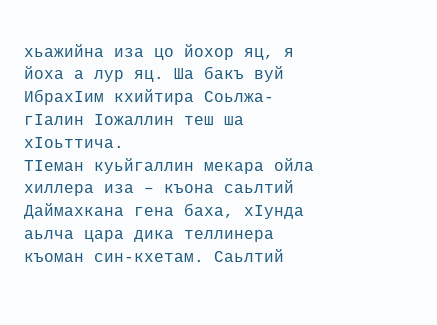хьажийна иза цо йохор яц, я йоха а лур яц. Ша бакъ вуй ИбрахIим кхийтира Соьлжа-гIалин Iожаллин теш ша хIоьттича.
ТIеман куьйгаллин мекара ойла хиллера иза – къона саьлтий Даймахкана гена баха, хIунда аьлча цара дика теллинера къоман син-кхетам. Саьлтий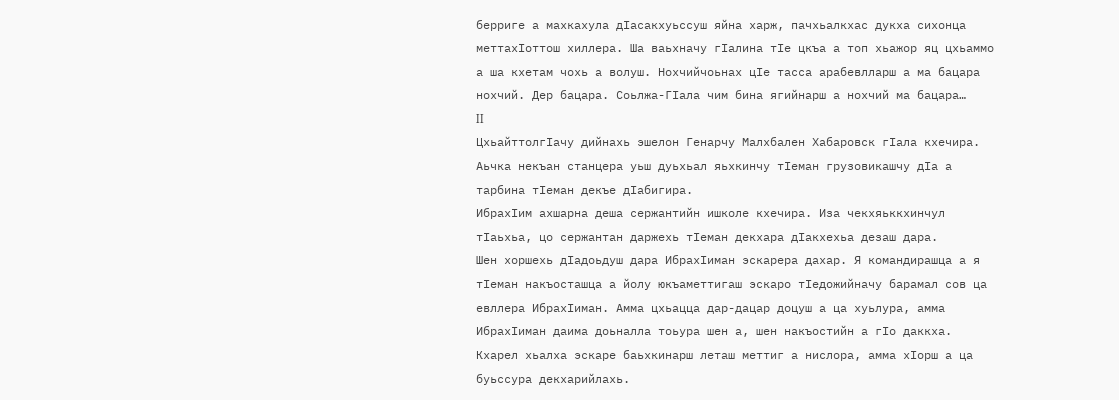берриге а махкахула дIасакхуьссуш яйна харж, пачхьалкхас дукха сихонца меттахIоттош хиллера. Ша ваьхначу гIалина тIе цкъа а топ хьажор яц цхьаммо а ша кхетам чохь а волуш. Нохчийчоьнах цIе тасса арабевлларш а ма бацара нохчий. Дер бацара. Соьлжа-ГIала чим бина ягийнарш а нохчий ма бацара…
II
ЦхьайттолгIачу дийнахь эшелон Генарчу Малхбален Хабаровск гIала кхечира. Аьчка некъан станцера уьш дуьхьал яьхкинчу тIеман грузовикашчу дIа а тарбина тIеман декъе дIабигира.
ИбрахIим ахшарна деша сержантийн ишколе кхечира. Иза чекхяьккхинчул тIаьхьа, цо сержантан даржехь тIеман декхара дIакхехьа дезаш дара.
Шен хоршехь дIадоьдуш дара ИбрахIиман эскарера дахар. Я командирашца а я тIеман накъосташца а йолу юкъаметтигаш эскаро тIедожийначу барамал сов ца евллера ИбрахIиман. Амма цхьацца дар-дацар доцуш а ца хуьлура, амма ИбрахIиман даима доьналла тоьура шен а, шен накъостийн а гIо даккха.
Кхарел хьалха эскаре баьхкинарш леташ меттиг а нислора, амма хIорш а ца буьссура декхарийлахь.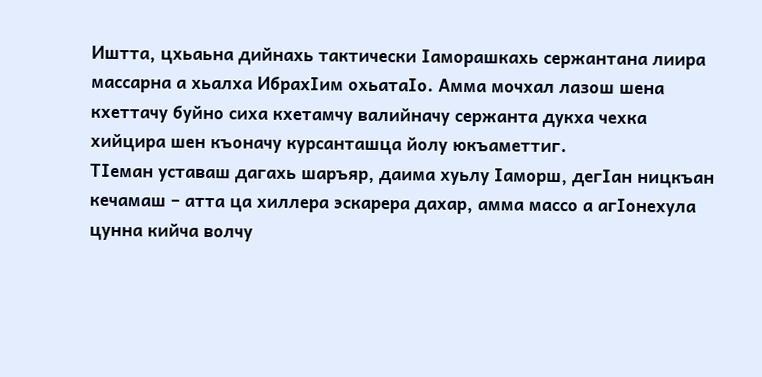Иштта, цхьаьна дийнахь тактически Iаморашкахь сержантана лиира массарна а хьалха ИбрахIим охьатаIо. Амма мочхал лазош шена кхеттачу буйно сиха кхетамчу валийначу сержанта дукха чехка хийцира шен къоначу курсанташца йолу юкъаметтиг.
ТIеман уставаш дагахь шаръяр, даима хуьлу Iаморш, дегIан ницкъан кечамаш – атта ца хиллера эскарера дахар, амма массо а агIонехула цунна кийча волчу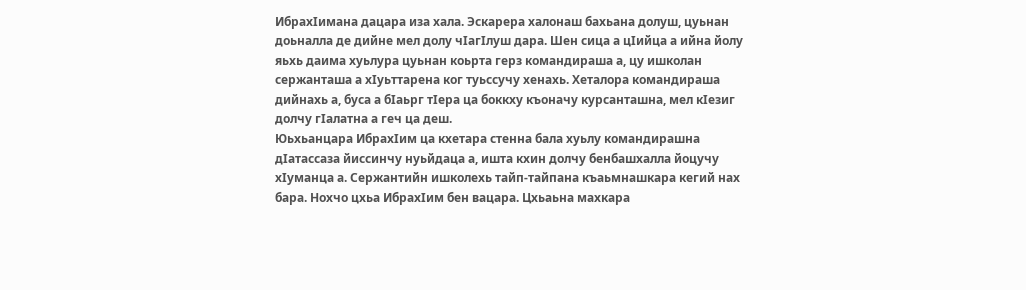ИбрахIимана дацара иза хала. Эскарера халонаш бахьана долуш, цуьнан доьналла де дийне мел долу чIагIлуш дара. Шен сица а цIийца а ийна йолу яьхь даима хуьлура цуьнан коьрта герз командираша а, цу ишколан сержанташа а хIуьттарена ког туьссучу хенахь. Хеталора командираша дийнахь а, буса а бIаьрг тIера ца боккху къоначу курсанташна, мел кIезиг долчу гIалатна а геч ца деш.
Юьхьанцара ИбрахIим ца кхетара стенна бала хуьлу командирашна дIатассаза йиссинчу нуьйдаца а, ишта кхин долчу бенбашхалла йоцучу хIуманца а. Сержантийн ишколехь тайп-тайпана къаьмнашкара кегий нах бара. Нохчо цхьа ИбрахIим бен вацара. Цхьаьна махкара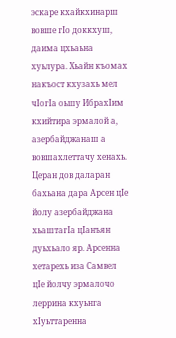эскаре кхайкхинарш вовше гIо доккхуш, даима цхьаьна хуьлура. Хьайн къомах накъост кхузахь мел чIогIа оьшу ИбрахIим кхийтира эрмалой а, азербайджанаш а вовшахлеттачу хенахь.
Церан дов даларан бахьана дара Арсен цIе йолу азербайджана хьаштагIа цIанъян дуьхьало яр. Арсенна хетарехь иза Самвел цIе йолчу эрмалочо леррина кхуьнга хIуьттаренна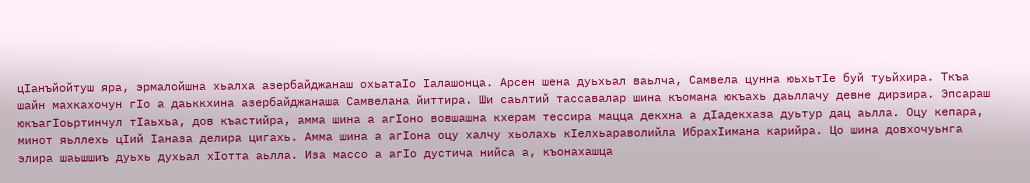цIанъйойтуш яра, эрмалойшна хьалха азербайджанаш охьатаIо Iалашонца. Арсен шена дуьхьал ваьлча, Самвела цунна юьхьтIе буй туьйхира. Ткъа шайн махкахочун гIо а даьккхина азербайджанаша Самвелана йиттира. Ши саьлтий тассавалар шина къомана юкъахь даьллачу девне дирзира. Эпсараш юкъагIоьртинчул тIаьхьа, дов къастийра, амма шина а агIоно вовшашна кхерам тессира мацца декхна а дIадекхаза дуьтур дац аьлла. Оцу кепара, минот яьллехь цIий Iаназа делира цигахь. Амма шина а агIона оцу халчу хьолахь кIелхьараволийла ИбрахIимана карийра. Цо шина довхочуьнга элира шаьшшиъ дуьхь духьал хIотта аьлла. Иза массо а агIо дустича нийса а, къонахашца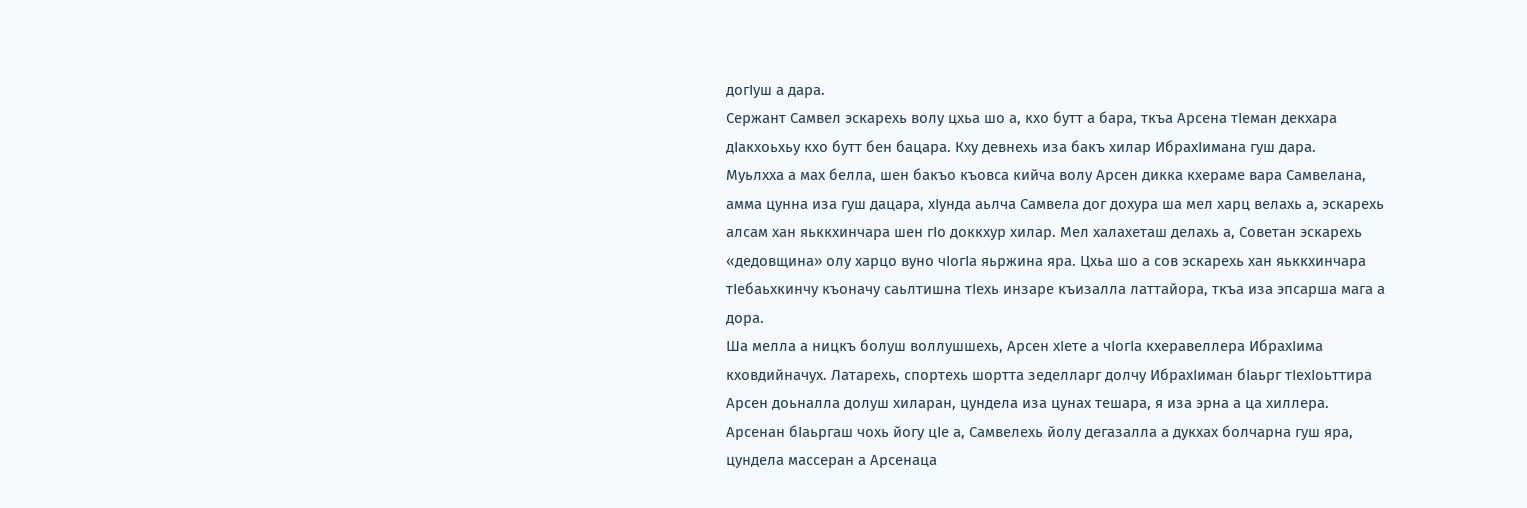догIуш а дара.
Сержант Самвел эскарехь волу цхьа шо а, кхо бутт а бара, ткъа Арсена тIеман декхара дIакхоьхьу кхо бутт бен бацара. Кху девнехь иза бакъ хилар ИбрахIимана гуш дара.
Муьлхха а мах белла, шен бакъо къовса кийча волу Арсен дикка кхераме вара Самвелана, амма цунна иза гуш дацара, хIунда аьлча Самвела дог дохура ша мел харц велахь а, эскарехь алсам хан яьккхинчара шен гIо доккхур хилар. Мел халахеташ делахь а, Советан эскарехь «дедовщина» олу харцо вуно чIогIа яьржина яра. Цхьа шо а сов эскарехь хан яьккхинчара тIебаьхкинчу къоначу саьлтишна тIехь инзаре къизалла латтайора, ткъа иза эпсарша мага а дора.
Ша мелла а ницкъ болуш воллушшехь, Арсен хIете а чIогIа кхеравеллера ИбрахIима кховдийначух. Латарехь, спортехь шортта зеделларг долчу ИбрахIиман бIаьрг тIехIоьттира Арсен доьналла долуш хиларан, цундела иза цунах тешара, я иза эрна а ца хиллера. Арсенан бIаьргаш чохь йогу цIе а, Самвелехь йолу дегазалла а дукхах болчарна гуш яра, цундела массеран а Арсенаца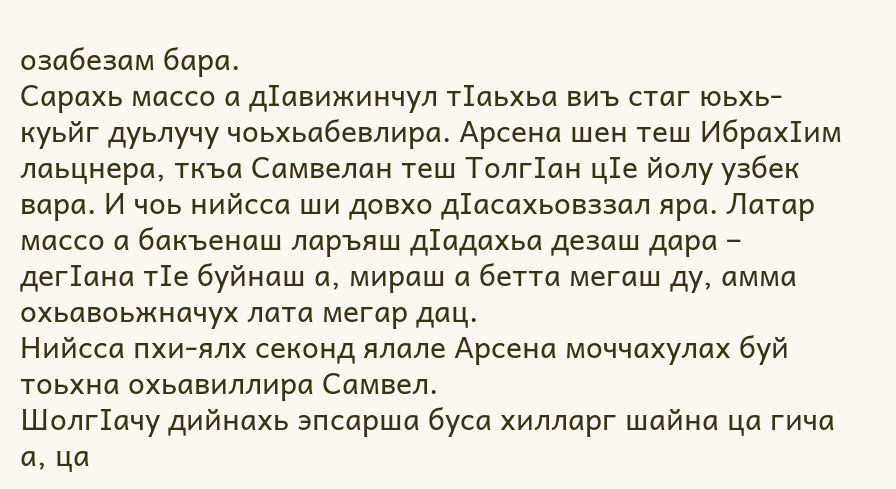озабезам бара.
Сарахь массо а дIавижинчул тIаьхьа виъ стаг юьхь-куьйг дуьлучу чоьхьабевлира. Арсена шен теш ИбрахIим лаьцнера, ткъа Самвелан теш ТолгIан цIе йолу узбек вара. И чоь нийсса ши довхо дIасахьовззал яра. Латар массо а бакъенаш ларъяш дIадахьа дезаш дара – дегIана тIе буйнаш а, мираш а бетта мегаш ду, амма охьавоьжначух лата мегар дац.
Нийсса пхи-ялх секонд ялале Арсена моччахулах буй тоьхна охьавиллира Самвел.
ШолгIачу дийнахь эпсарша буса хилларг шайна ца гича а, ца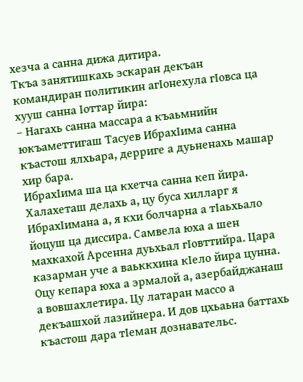хезча а санна дижа дитира.
Ткъа занятишкахь эскаран декъан командиран политикин агIонехула гIовса ца хууш санна Iоттар йира:
– Нагахь санна массара а къаьмнийн юкъаметтигаш Тасуев ИбрахIима санна къастош ялхьара, дерриге а дуьненахь машар хир бара.
ИбрахIима ша ца кхетча санна кеп йира. Халахеташ делахь а, цу буса хилларг я ИбрахIимана а, я кхи болчарна а тIаьхьало йоцуш ца диссира. Самвела юха а шен махкахой Арсенна дуьхьал гIовттийра. Цара казарман уче а ваьккхина кIело йира цунна. Оцу кепара юха а эрмалой а, азербайджанаш а вовшахлетира. Цу латаран массо а декъашхой лазийнера. И дов цхьаьна баттахь къастош дара тIеман дознавательс.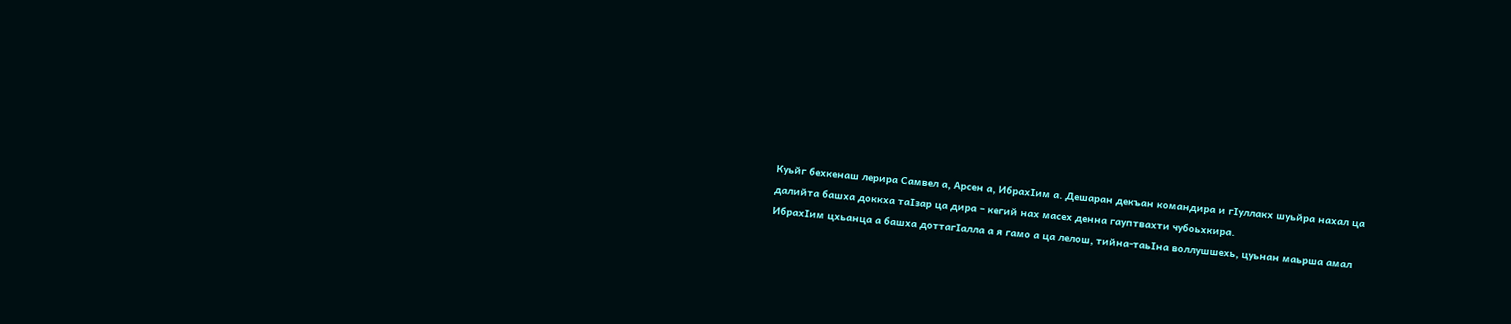Куьйг бехкенаш лерира Самвел а, Арсен а, ИбрахIим а. Дешаран декъан командира и гIуллакх шуьйра нахал ца далийта башха доккха таIзар ца дира – кегий нах масех денна гауптвахти чубоьхкира.
ИбрахIим цхьанца а башха доттагIалла а я гамо а ца лелош, тийна-таьIна воллушшехь, цуьнан маьрша амал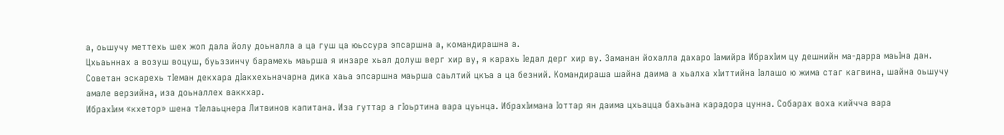а, оьшучу меттехь шех жоп дала йолу доьналла а ца гуш ца юьссура эпсаршна а, командирашна а.
Цхьаьннах а возуш воцуш, буьззинчу барамехь маьрша я инзаре хьал долуш верг хир ву, я карахь Iедал дерг хир ву. Заманан йохалла дахаро Iамийра ИбрахIим цу дешнийн ма-дарра маьIна дан.
Советан эскарехь тIеман декхара дIакхехьначарна дика хаьа эпсаршна маьрша саьлтий цкъа а ца безний. Командираша шайна даима а хьалха хIиттийна Iалашо ю жима стаг кагвина, шайна оьшучу амале верзийна, иза доьналлех ваккхар.
ИбрахIим «кхетор» шена тIелаьцнера Литвинов капитана. Иза гуттар а гIоьртина вара цуьнца. ИбрахIимана Iоттар ян даима цхьацца бахьана карадора цунна. Собарах воха кийчча вара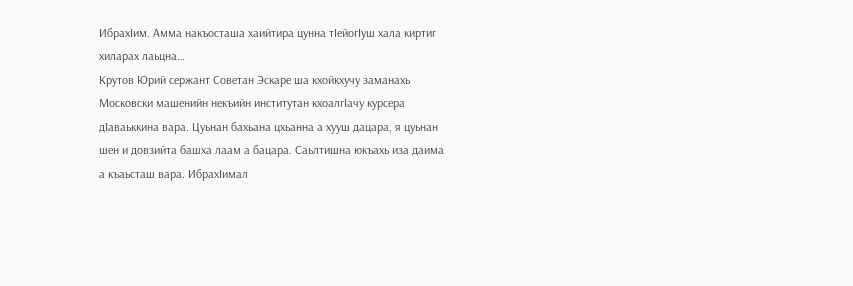ИбрахIим. Амма накъосташа хаийтира цунна тIейогIуш хала киртиг хиларах лаьцна…
Крутов Юрий сержант Советан Эскаре ша кхойкхучу заманахь Московски машенийн некъийн институтан кхоалгIачу курсера дIаваьккина вара. Цуьнан бахьана цхьанна а хууш дацара, я цуьнан шен и довзийта башха лаам а бацара. Саьлтишна юкъахь иза даима а къаьсташ вара. ИбрахIимал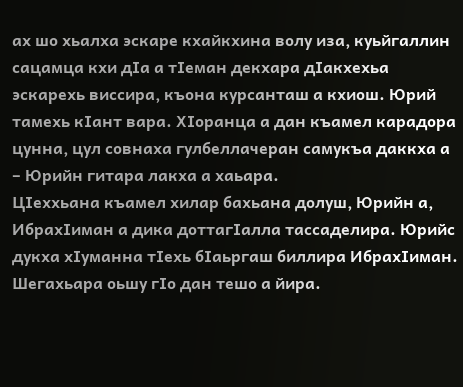ах шо хьалха эскаре кхайкхина волу иза, куьйгаллин сацамца кхи дIа а тIеман декхара дIакхехьа эскарехь виссира, къона курсанташ а кхиош. Юрий тамехь кIант вара. ХIоранца а дан къамел карадора цунна, цул совнаха гулбеллачеран самукъа даккха а – Юрийн гитара лакха а хаьара.
ЦIеххьана къамел хилар бахьана долуш, Юрийн а, ИбрахIиман а дика доттагIалла тассаделира. Юрийс дукха хIуманна тIехь бIаьргаш биллира ИбрахIиман. Шегахьара оьшу гIо дан тешо а йира.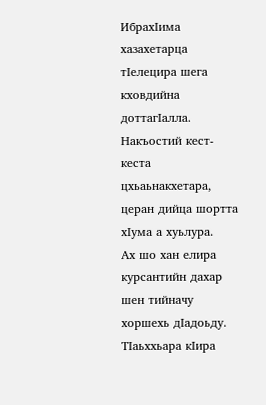ИбрахIима хазахетарца тIелецира шега кховдийна доттагIалла. Накъостий кест-кеста цхьаьнакхетара, церан дийца шортта хIума а хуьлура.
Ах шо хан елира курсантийн дахар шен тийначу хоршехь дIадоьду. ТIаьххьара кIира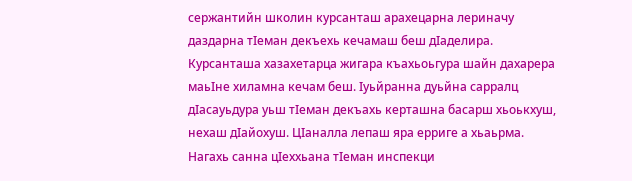сержантийн школин курсанташ арахецарна лериначу даздарна тIеман декъехь кечамаш беш дIаделира.
Курсанташа хазахетарца жигара къахьоьгура шайн дахарера маьIне хиламна кечам беш. Iуьйранна дуьйна сарралц дIасауьдура уьш тIеман декъахь керташна басарш хьоькхуш, нехаш дIайохуш. ЦIаналла лепаш яра ерриге а хьаьрма. Нагахь санна цIеххьана тIеман инспекци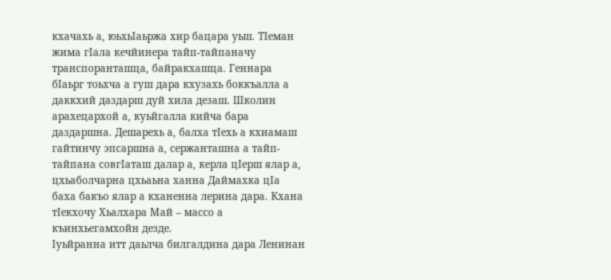кхачахь а, юьхьIаьржа хир бацара уьш. ТIеман жима гIала кечйинера тайп-тайпаначу транспоранташца, байракхашца. Геннара бIаьрг тоьхча а гуш дара кхузахь боккъалла а даккхий даздарш дуй хила дезаш. Школин арахецархой а, куьйгалла кийча бара даздаршна. Дешарехь а, балха тIехь а кхиамаш гайтинчу эпсаршна а, сержанташна а тайп-тайпана совгIаташ далар а, керла цIерш ялар а, цхьаболчарна цхьаьна ханна Даймахка цIа баха бакъо ялар а кханенна лерина дара. Кхана тIекхочу Хьалхара Май – массо а къинхьегамхойн дезде.
Iуьйранна итт даьлча билгалдина дара Ленинан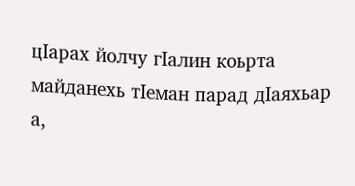цIарах йолчу гIалин коьрта майданехь тIеман парад дIаяхьар а,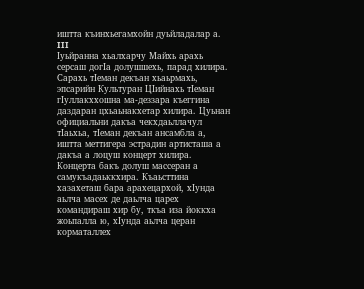иштта къинхьегамхойн дуьйладалар а.
III
Iуьйранна хьалхарчу Майхь арахь серсаш догIа долушшехь, парад хилира.
Сарахь тIеман декъан хьаьрмахь, эпсарийн Культуран ЦIийнахь тIеман гIуллакххошна ма-деззара къеггина даздаран цхьаьнакхетар хилира. Цуьнан официальни дакъа чекхдаьллачул тIаьхьа, тIеман декъан ансамбла а, иштта меттигера эстрадин артисташа а дакъа а лоцуш концерт хилира.
Концерта бакъ долуш массеран а самукъадаьккхира. Къаьсттина хазахеташ бара арахецархой, хIунда аьлча масех де даьлча царех командираш хир бу, ткъа иза йоккха жоьпалла ю, хIунда аьлча церан корматаллех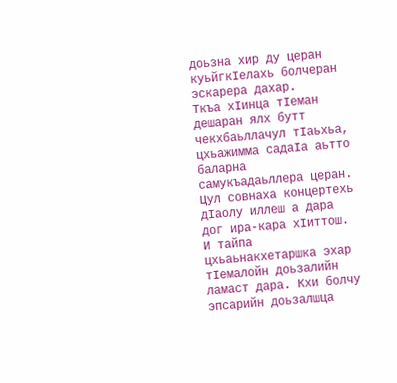доьзна хир ду церан куьйгкIелахь болчеран эскарера дахар.
Ткъа хIинца тIеман дешаран ялх бутт чекхбаьллачул тIаьхьа, цхьажимма садаIа аьтто баларна самукъадаьллера церан. Цул совнаха концертехь дIаолу иллеш а дара дог ира-кара хIиттош.
И тайпа цхьаьнакхетаршка эхар тIемалойн доьзалийн ламаст дара. Кхи болчу эпсарийн доьзалшца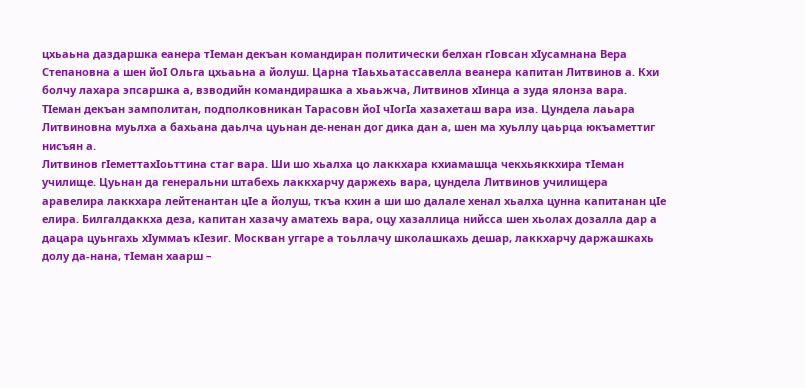цхьаьна даздаршка еанера тIеман декъан командиран политически белхан гIовсан хIусамнана Вера Степановна а шен йоI Ольга цхьаьна а йолуш. Царна тIаьхьатассавелла веанера капитан Литвинов а. Кхи болчу лахара эпсаршка а, взводийн командирашка а хьаьжча, Литвинов хIинца а зуда ялонза вара.
ТIеман декъан замполитан, подполковникан Тарасовн йоI чIогIа хазахеташ вара иза. Цундела лаьара Литвиновна муьлха а бахьана даьлча цуьнан де-ненан дог дика дан а, шен ма хуьллу цаьрца юкъаметтиг нисъян а.
Литвинов гIеметтахIоьттина стаг вара. Ши шо хьалха цо лаккхара кхиамашца чекхьяккхира тIеман училище. Цуьнан да генеральни штабехь лаккхарчу даржехь вара, цундела Литвинов училищера аравелира лаккхара лейтенантан цIе а йолуш, ткъа кхин а ши шо далале хенал хьалха цунна капитанан цIе елира. Билгалдаккха деза, капитан хазачу аматехь вара, оцу хазаллица нийсса шен хьолах дозалла дар а дацара цуьнгахь хIуммаъ кIезиг. Москван уггаре а тоьллачу школашкахь дешар, лаккхарчу даржашкахь долу да-нана, тIеман хаарш –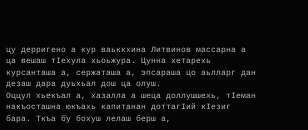цу дерригено а кур ваьккхина Литвинов массарна а ца вешаш тIехула хьоьжура. Цунна хетарехь курсанташа а, сержаташа а, эпсараша цо аьлларг дан дезаш дара дуьхьал дош ца олуш.
Оццул хьекъал а, хазалла а шеца доллушшехь, тIеман накъосташна юкъахь капитанан доттагIий кIезиг бара. Ткъа бу бохуш лелаш берш а,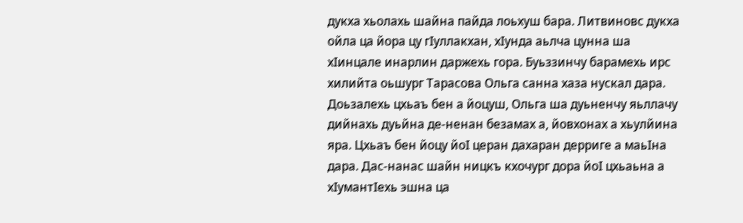дукха хьолахь шайна пайда лоьхуш бара. Литвиновс дукха ойла ца йора цу гIуллакхан, хIунда аьлча цунна ша хIинцале инарлин даржехь гора. Буьззинчу барамехь ирс хилийта оьшург Тарасова Ольга санна хаза нускал дара.
Доьзалехь цхьаъ бен а йоцуш, Ольга ша дуьненчу яьллачу дийнахь дуьйна де-ненан безамах а, йовхонах а хьулйина яра. Цхьаъ бен йоцу йоI церан дахаран дерриге а маьIна дара. Дас-нанас шайн ницкъ кхочург дора йоI цхьаьна а хIумантIехь эшна ца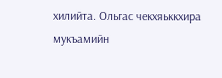хилийта. Ольгас чекхяьккхира мукъамийн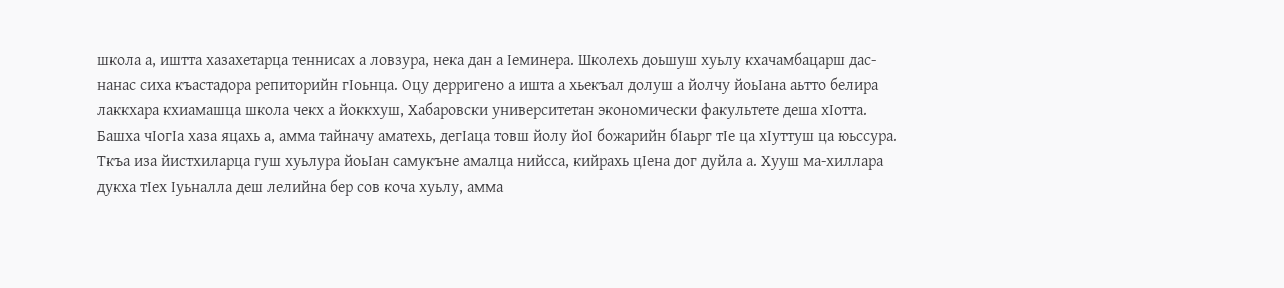школа а, иштта хазахетарца теннисах а ловзура, нека дан а Iеминера. Школехь доьшуш хуьлу кхачамбацарш дас-нанас сиха къастадора репиторийн гIоьнца. Оцу дерригено а ишта а хьекъал долуш а йолчу йоьIана аьтто белира лаккхара кхиамашца школа чекх а йоккхуш, Хабаровски университетан экономически факультете деша хIотта. Башха чIогIа хаза яцахь а, амма тайначу аматехь, дегIаца товш йолу йоI божарийн бIаьрг тIе ца хIуттуш ца юьссура.
Ткъа иза йистхиларца гуш хуьлура йоьIан самукъне амалца нийсса, кийрахь цIена дог дуйла а. Хууш ма-хиллара дукха тIех Iуьналла деш лелийна бер сов коча хуьлу, амма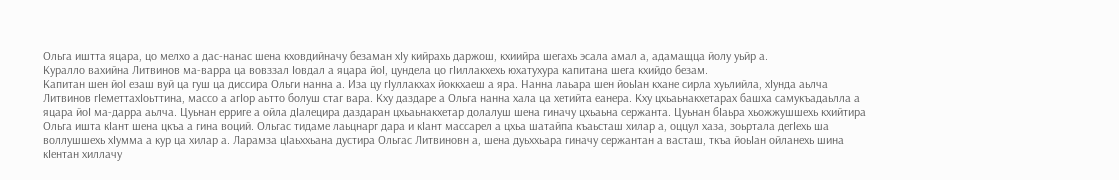Ольга иштта яцара, цо мелхо а дас-нанас шена кховдийначу безаман хIу кийрахь даржош, кхиийра шегахь эсала амал а, адамащца йолу уьйр а.
Куралло вахийна Литвинов ма-варра ца вовззал Iовдал а яцара йоI, цундела цо гIиллакхехь юхатухура капитана шега кхийдо безам.
Капитан шен йоI езаш вуй ца гуш ца диссира Ольги нанна а. Иза цу гIуллакхах йоккхаеш а яра. Нанна лаьара шен йоьIан кхане сирла хуьлийла, хIунда аьлча Литвинов гIеметтахIоьттина, массо а агIор аьтто болуш стаг вара. Кху даздаре а Ольга нанна хала ца хетийта еанера. Кху цхьаьнакхетарах башха самукъадаьлла а яцара йоI ма-дарра аьлча. Цуьнан ерриге а ойла дIалецира даздаран цхьаьнакхетар долалуш шена гиначу цхьаьна сержанта. Цуьнан бIаьра хьожжушшехь кхийтира Ольга ишта кIант шена цкъа а гина воций. Ольгас тидаме лаьцнарг дара и кIант массарел а цхьа шатайпа къаьсташ хилар а, оццул хаза, зоьртала дегIехь ша воллушшехь хIумма а кур ца хилар а. Ларамза цIаьххьана дустира Ольгас Литвиновн а, шена дуьххьара гиначу сержантан а васташ, ткъа йоьIан ойланехь шина кIентан хиллачу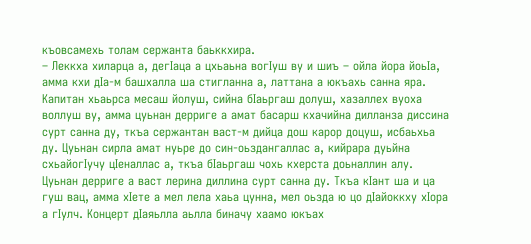къовсамехь толам сержанта баьккхира.
– Леккха хиларца а, дегIаца а цхьаьна вогIуш ву и шиъ – ойла йора йоьIа, амма кхи дIа-м башхалла ша стигланна а, латтана а юкъахь санна яра. Капитан хьаьрса месаш йолуш, сийна бIаьргаш долуш, хазаллех вуоха воллуш ву, амма цуьнан дерриге а амат басарш кхачийна дилланза диссина сурт санна ду, ткъа сержантан васт-м дийца дош карор доцуш, исбаьхьа ду. Цуьнан сирла амат нуьре до син-оьздангаллас а, кийрара дуьйна схьайогIучу цIеналлас а, ткъа бIаьргаш чохь кхерста доьналлин алу. Цуьнан дерриге а васт лерина диллина сурт санна ду. Ткъа кIант ша и ца гуш вац, амма хIете а мел лела хаьа цунна, мел оьзда ю цо дIайоккху хIора а гIулч. Концерт дIаяьлла аьлла биначу хаамо юкъах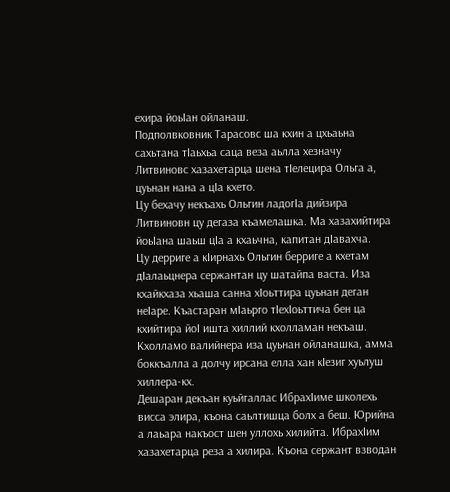ехира йоьIан ойланаш.
Подполвковник Тарасовс ша кхин а цхьаьна сахьтана тIаьхьа саца веза аьлла хезначу Литвиновс хазахетарца шена тIелецира Ольга а, цуьнан нана а цIа кхето.
Цу бехачу некъахь Ольгин ладогIа дийзира Литвиновн цу дегаза къамелашка. Ма хазахийтира йоьIана шаьш цIа а кхаьчна, капитан дIавахча.
Цу дерриге а кIирнахь Ольгин берриге а кхетам дIалаьцнера сержантан цу шатайпа васта. Иза кхайкхаза хьаша санна хIоьттира цуьнан деган неIаре. Къастаран мIаьрго тIехIоьттича бен ца кхийтира йоI ишта хиллий кхолламан некъаш. Кхолламо валийнера иза цуьнан ойланашка, амма боккъалла а долчу ирсана елла хан кIезиг хуьлуш хиллера-кх.
Дешаран декъан куьйгаллас ИбрахIиме школехь висса элира, къона саьлтишца болх а беш. Юрийна а лаьара накъост шен уллохь хилийта. ИбрахIим хазахетарца реза а хилира. Къона сержант взводан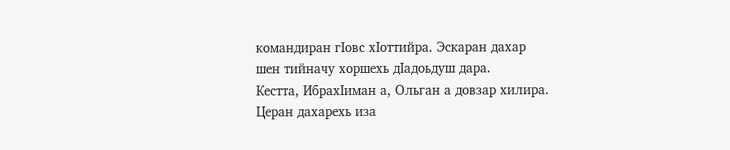командиран гIовс хIоттийра. Эскаран дахар шен тийначу хоршехь дIадоьдуш дара.
Кестта, ИбрахIиман а, Ольган а довзар хилира. Церан дахарехь иза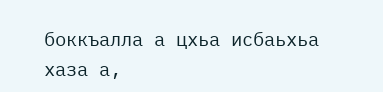боккъалла а цхьа исбаьхьа хаза а,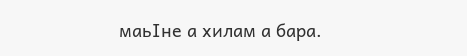маьIне а хилам а бара.